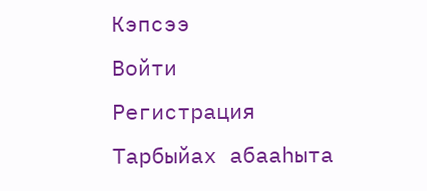Кэпсээ
Войти
Регистрация
Тарбыйах абааһыта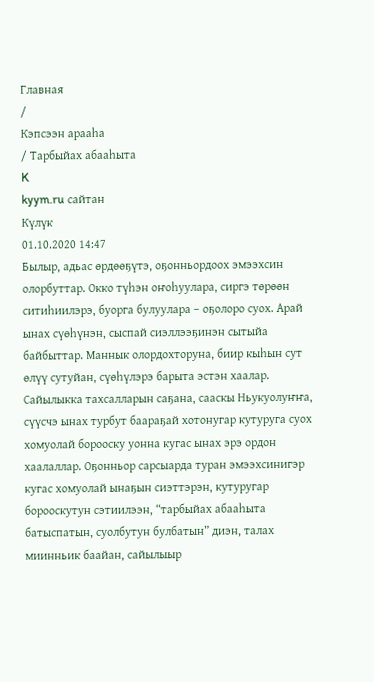Главная
/
Кэпсээн арааһа
/ Тарбыйах абааһыта
K
kyym.ru сайтан
Күлүк
01.10.2020 14:47
Былыр, адьас өрдөөҕүтэ, оҕонньордоох эмээхсин олорбуттар. Окко түһэн оҥоһуулара, сиргэ төрөөн ситиһиилэрэ, буорга булуулара – оҕолоро суох. Арай ынах сүөһүнэн, сыспай сиэллээҕинэн сытыйа байбыттар. Маннык олордохторуна, биир кыһын сут өлүү сутуйан, сүөһүлэрэ барыта эстэн хаалар. Сайылыкка тахсалларын саҕана, сааскы Ньукуолуҥҥа, сүүсчэ ынах турбут баараҕай хотонугар кутуруга суох хомуолай борооску уонна кугас ынах эрэ ордон хаалаллар. Оҕонньор сарсыарда туран эмээхсинигэр кугас хомуолай ынаҕын сиэттэрэн, кутуругар борооскутун сэтиилээн, “тарбыйах абааһыта батыспатын, суолбутун булбатын” диэн, талах миинньик баайан, сайылыыр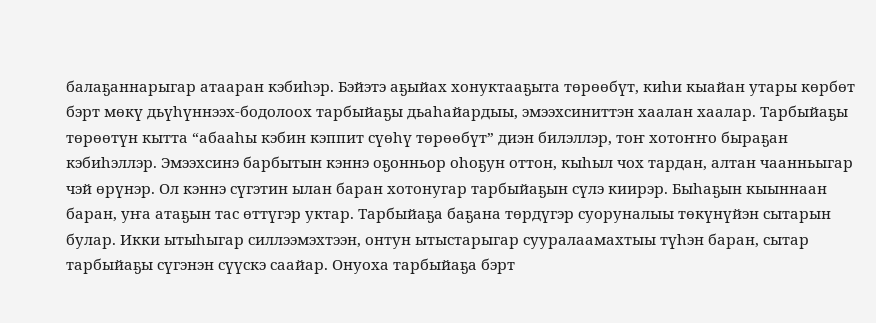балаҕаннарыгар атааран кэбиһэр. Бэйэтэ аҕыйах хонуктааҕыта төрөөбүт, киһи кыайан утары көрбөт бэрт мөкү дьүһүннээх-бодолоох тарбыйаҕы дьаһайардыы, эмээхсиниттэн хаалан хаалар. Тарбыйаҕы төрөөтүн кытта “абааһы кэбин кэппит сүөһү төрөөбүт” диэн билэллэр, тоҥ хотоҥҥо быраҕан кэбиһэллэр. Эмээхсинэ барбытын кэннэ оҕонньор оһоҕун оттон, кыһыл чох тардан, алтан чаанньыгар чэй өрүнэр. Ол кэннэ сүгэтин ылан баран хотонугар тарбыйаҕын сүлэ киирэр. Быһаҕын кыыннаан баран, уҥа атаҕын тас өттүгэр уктар. Тарбыйаҕа баҕана төрдүгэр суоруналыы төкүнүйэн сытарын булар. Икки ытыһыгар силлээмэхтээн, онтун ытыстарыгар сууралаамахтыы түһэн баран, сытар тарбыйаҕы сүгэнэн сүүскэ саайар. Онуоха тарбыйаҕа бэрт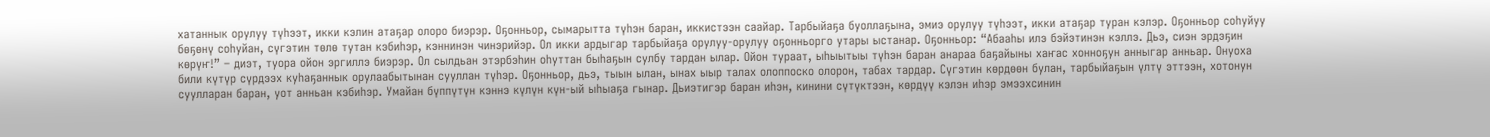хатаннык орулуу түһээт, икки кэлин атаҕар олоро биэрэр. Оҕонньор, сымарытта түһэн баран, иккистээн саайар. Тарбыйаҕа буоллаҕына, эмиэ орулуу түһээт, икки атаҕар туран кэлэр. Оҕонньор соһуйуу бөҕөнү соһуйан, сүгэтин төлө тутан кэбиһэр, кэннинэн чинэрийэр. Ол икки ардыгар тарбыйаҕа орулуу-орулуу оҕонньорго утары ыстанар. Оҕонньор: “Абааһы илэ бэйэтинэн кэллэ. Дьэ, сиэн эрдэҕин көрүҥ!” – диэт, туора ойон эргиллэ биэрэр. Ол сылдьан этэрбэһин оһуттан быһаҕын сулбу тардан ылар. Ойон тураат, ыһыытыы түһэн баран анараа баҕайыны хаҥас хонноҕун анныгар анньар. Онуоха били күтүр сүрдээх куһаҕаннык орулаабытынан сууллан түһэр. Оҕонньор, дьэ, тыын ылан, ынах ыыр талах олоппоско олорон, табах тардар. Сүгэтин көрдөөн булан, тарбыйаҕын үлтү эттээн, хотонун суулларан баран, уот анньан кэбиһэр. Умайан бүппүтүн кэннэ күлүн күн-ый ыһыаҕа гынар. Дьиэтигэр баран иһэн, кинини сүтүктээн, көрдүү кэлэн иһэр эмээхсинин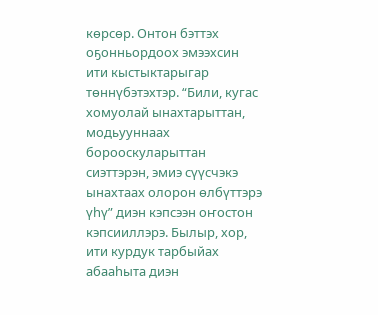көрсөр. Онтон бэттэх оҕонньордоох эмээхсин ити кыстыктарыгар төннүбэтэхтэр. “Били, кугас хомуолай ынахтарыттан, модьууннаах борооскуларыттан сиэттэрэн, эмиэ сүүсчэкэ ынахтаах олорон өлбүттэрэ үһү” диэн кэпсээн оҥостон кэпсииллэрэ. Былыр, хор, ити курдук тарбыйах абааһыта диэн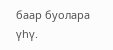баар буолара үһү.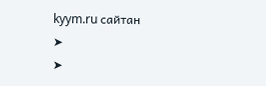kyym.ru сайтан
➤
➤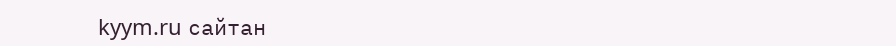kyym.ru сайтан